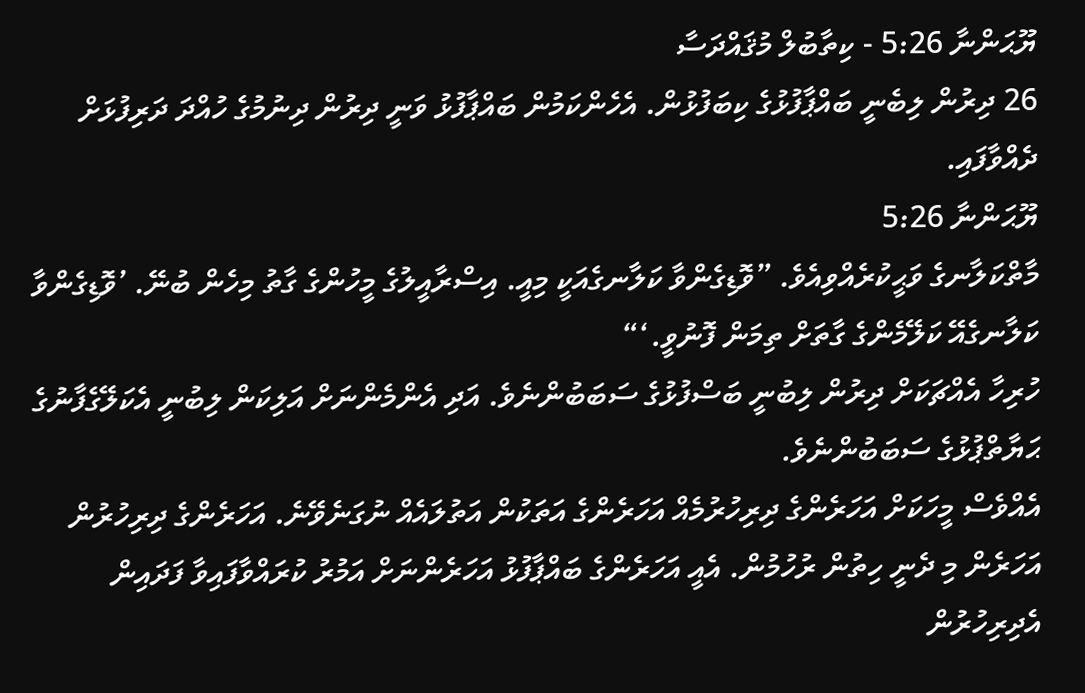ޔޫޙަންނާ 5:26 - ކިތާބުލް މުޤައްދަސާ
26 ދިރުން ލިބެނީ ބައްޕާފުޅުގެ ކިބަފުޅުން. އެހެންކަމުން ބައްޕާފުޅު ވަނީ ދިރުން ދިނުމުގެ ހުއްދަ ދަރިފުޅަށް ދެއްވާފައި.
ޔޫޙަންނާ 5:26
މާތްކަލާނގެ ވަޙީކުރެއްވިއެވެ. ”ވޮޑިގެންވާ ކަލާނގެއަކީ މިއީ. އިސްރާއީލުގެ މީހުންގެ ގާތު މިހެން ބުނޭ. ’ވޮޑިގެންވާ ކަލާނގެއޭ ކަލޭމެންގެ ގާތަށް ތިމަން ފޮނުވީ.‘“
ހުރިހާ އެއްޗަކަށް ދިރުން ލިބުނީ ބަސްފުޅުގެ ސަބަބުންނެވެ. އަދި އެންމެންނަށް އަލިކަން ލިބުނީ އެކަލޭގެފާނުގެ ޙަޔާތްޕުޅުގެ ސަބަބުންނެވެ.
އެއްވެސް މީހަކަށް އަހަރެންގެ ދިރިހުރުމެއް އަހަރެންގެ އަތަކުން އަތުލައެއް ނުގަނެވޭނެ. އަހަރެންގެ ދިރިހުރުން އަހަރެން މި ދެނީ ހިތުން ރުހުމުން. އެއީ އަހަރެންގެ ބައްޕާފުޅު އަހަރެންނަށް އަމުރު ކުރައްވާފައިވާ ފަދައިން އެދިރިހުރުން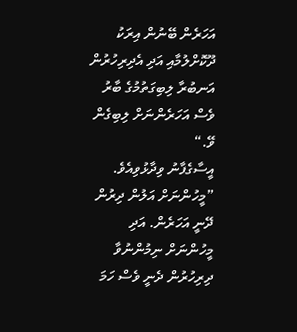އަހަރެން ބޭނުން އިރަކު ދޫކޮށްލުމާއި އަދި އެދިރިހުރުން އަނބުރާ ލިބިގަތުމުގެ ބާރު ވެސް އަހަރެންނަށް ލިބިގެން ވޭ.“
އީސާގެފާނު ވިދާޅުވިއެވެ. ”މީހުންނަށް އަލުން ދިރުން ދޭނީ އަހަރެން. އަދި މީހުންނަށް ނިމުންނުވާ ދިރިހުރުން ދެނީ ވެސް ހަމަ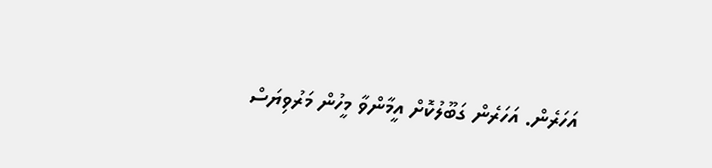އަހަރެން. އަހަރެން ގަބޫލުކޮށް އީމާންވާ މީހުން މަރުވިޔަސް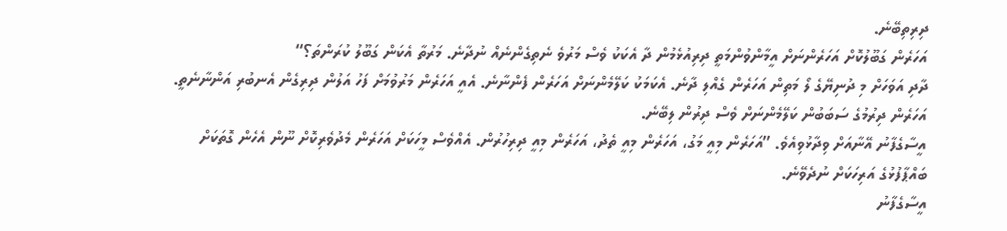ދިރިތިބޭނެ.
އަހަރެން ގަބޫލުކޮށް އަހަރެންނަށް އީމާންވުންމަތީ ދިރިއުޅެމުން ދާ އެކަކު ވެސް މަރުވެ ނެތިގެންނެއް ނުދާނެ. މަރުތާ އެކަން ގަބޫލު ކުރަންތަ؟“
ދާދި އަވަހަށް މި ދުނިޔޭގެ ލޯ މަތިން އަހަރެން ގެއްލި ދާނެ. އެކަމަކު ކަލޭމެންނަށް އަހަރެން ފެންނާނެ. އެއީ އަހަރެން މަރުވުމަށް ފަހު އަލުން ދިރިގެން އެނބުރި އަންނާނެތީ. އަހަރެން ދިރުމުގެ ސަބަބުން ކަލޭމެންނަށް ވެސް ދިރުން ލިބޭނެ.
އީސާގެފާނު އޭނާއަށް ވިދާޅުވިއެވެ. ”އަހަރެން މިއީ މަގު، އަހަރެން މިއީ ތެދު، އަހަރެން މިއީ ދިރިހުރުން. އެއްވެސް މީހަކަށް އަހަރެން މެދުވެރިކޮށް ނޫން އެހެން ގޮތަކަށް ބައްޕާފުޅުގެ އަރިހަކަށް ނުދެވޭނެ.
އީސާގެފާނު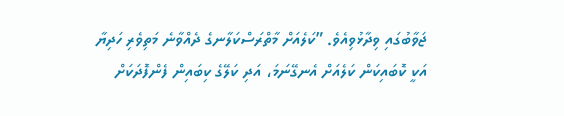ޖަވާބުގައި ވިދާޅުވިއެވެ. ”ކަލެއަށް މާތްރަސްކަލާނގެ ދެއްވާނެ މަތިވެރި ހަދިޔާ އަކީ ކޮބައިކަން ކަލެއަށް އެނގޭނަމަ، އަދި ކަލޭގެ ކިބައިން ފެންފޮދަކަށް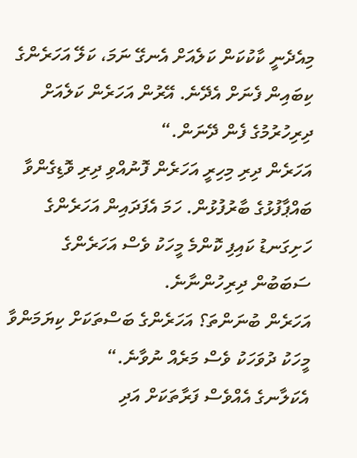މިއެދެނީ ކާކުކަން ކަލެއަށް އެނގޭ ނަމަ، ކަލޭ އަހަރެންގެ ކިބައިން ފެނަށް އެދޭނެ. އޭރުން އަހަރެން ކަލެއަށް ދިރިހުރުމުގެ ފެން ދޭނަން.“
އަހަރެން ދިރި މިހިރީ އަހަރެން ފޮނުއްވި ދިރި ވޮޑިގެންވާ ބައްޕާފުޅުގެ ބާރުފުޅުން. ހަމަ އެފަދައިން އަހަރެންގެ ހަށިގަނޑު ކައިފި ކޮންމެ މީހަކު ވެސް އަހަރެންގެ ސަބަބުން ދިރިހުންނާނެ.
އަހަރެން ބުނަންތަ؟ އަހަރެންގެ ބަސްތަކަށް ކިޔަމަންވާ މީހަކު ދުވަހަކު ވެސް މަރެއް ނުވާނެ.“
އެކަލާނގެ އެއްވެސް ފަރާތަކަށް އަދި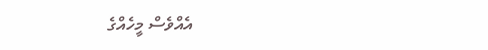އެއްވެސް މީހެއްގެ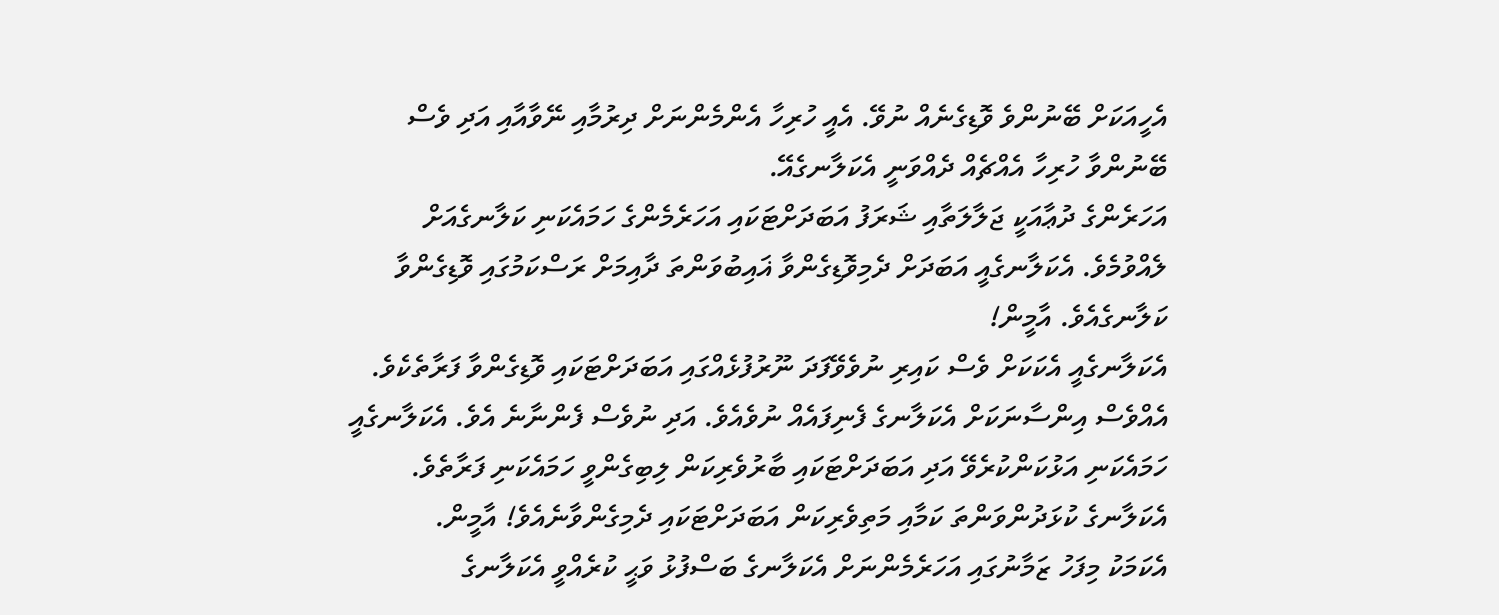އެހީއަކަށް ބޭނުންވެ ވޮޑިގެނެއް ނުވޭ. އެއީ ހުރިހާ އެންމެންނަށް ދިރުމާއި ނޭވާއާއި އަދި ވެސް ބޭނުންވާ ހުރިހާ އެއްޗެއް ދެއްވަނީ އެކަލާނގެއޭ.
އަހަރެންގެ ދުޢާއަކީ ޖަލާލަތާއި ޝަރަފު އަބަދަށްޓަކައި އަހަރެމެންގެ ހަމައެކަނި ކަލާނގެއަށް ލެއްވުމެވެ. އެކަލާނގެއީ އަބަދަށް ދެމިވޮޑިގެންވާ ޣައިބުވަންތަ ދާއިމަށް ރަސްކަމުގައި ވޮޑިގެންވާ ކަލާނގެއެވެ. އާމީން!
އެކަލާނގެއީ އެކަކަށް ވެސް ކައިރި ނުވެވޭފަދަ ނޫރުފުޅެއްގައި އަބަދަށްޓަކައި ވޮޑިގެންވާ ފަރާތެކެވެ. އެއްވެސް އިންސާނަކަށް އެކަލާނގެ ފެނިފައެއް ނުވެއެވެ. އަދި ނުވެސް ފެންނާނެ އެވެ. އެކަލާނގެއީ ހަމައެކަނި އަޅުކަންކުރެވޭ އަދި އަބަދަށްޓަކައި ބާރުވެރިކަން ލިބިގެންވީ ހަމައެކަނި ފަރާތެވެ. އެކަލާނގެ ކުޅަދުންވަންތަ ކަމާއި މަތިވެރިކަން އަބަދަށްޓަކައި ދެމިގެންވާނެއެވެ! އާމީން.
އެކަމަކު މިފަހު ޒަމާނުގައި އަހަރެމެންނަށް އެކަލާނގެ ބަސްފުޅު ވަޙީ ކުރެއްވީ އެކަލާނގެ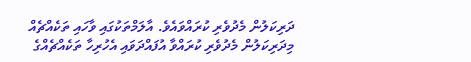ދަރިކަލުން މެދުވެރި ކުރައްވައެވެ. އާލަމްތަކުގައި ވާހައި ތަކެއްޗެއް މިދަރިކަލުން މެދުވެރި ކުރައްވާ އުފައްދަވައި އެހުރިހާ ތަކެއްޗެއްގެ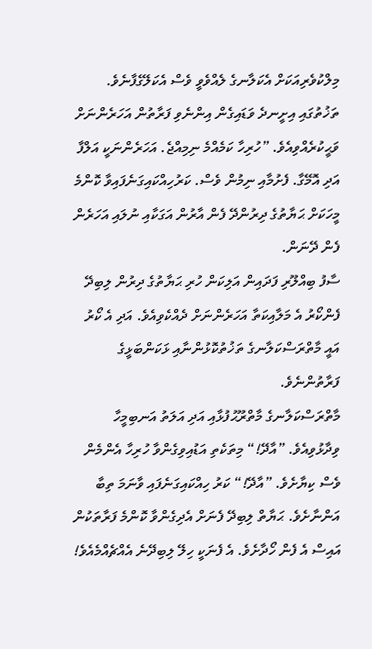މިލްކުވެރިއަކަށް އެކަލާނގެ ލެއްވެވީ ވެސް އެކަލޭގެފާނެވެ.
ތަޚުތުގައި އިށީނދެ ވަޑައިގެން އިންނެވި ފަރާތުން އަހަރެންނަށް ވަޙީކުރެއްވިއެވެ. ”ހުރިހާ ކަމެއްމެ ނިމިއްޖެ. އަހަރެންނަކީ އަލްފާ އަދި އޮމޭގާ. ފެށުމާއި ނިމުން ވެސް. ކަރުހިއްކައިގަނެފައިވާ ކޮންމެ މީހަކަށް ޙަޔާތުގެ ދިރުންދޭ ފެން އާރުން އަގަކާއި ނުލައި އަހަރެން ފެން ދޭނަން.
ސާފު ބިއްލޫރި ފަދައިން އަލިކަން ހުރި ޙަޔާތުގެ ދިރުން ލިބިދޭ ފެންކޯރު އެ މަލާއިކަތާ އަހަރެންނަށް ދެއްކެވިއެވެ. އަދި އެ ކޯރު އައީ މާތްރަސްކަލާނގެ ތަޚުތުކޮޅުންނާއި ޅަކަންބަޅީގެ ފަރާތުންނެވެ.
މާތްރަސްކަލާނގެ މާތްރޫޙުފުޅާއި އަދި އަލަތު އަނބިމީހާ ވިދާޅުވިއެވެ. ”އާދޭ!“ މިތަކެތި އަޑުއިވިގެންވާ ހުރިހާ އެންމެން ވެސް ކިޔާށެވެ. ”އާދޭ!“ ކަރު ހިއްކައިގަނެފައި ވާނަމަ ތިބާ އަންނާށެވެ. ޙަޔާތް ލިބިދޭ ފެނަށް އެދިގެންވާ ކޮންމެ ފަރާތަކުން އައިސް އެ ފެން ހޯދާށެވެ. އެ ފެނަކީ ހިލޭ ލިބިދޭނެ އެއްޗެއްމެއެވެ!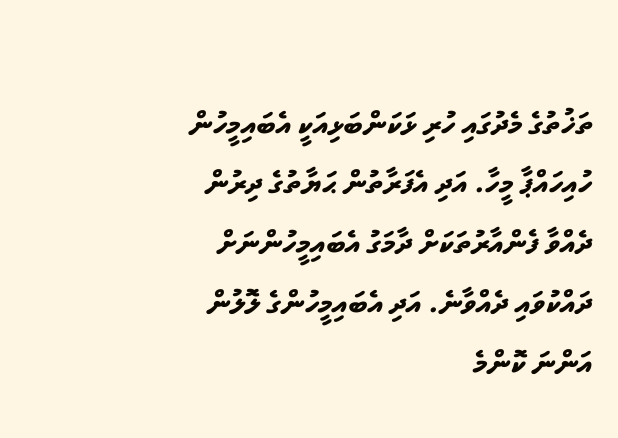ތަޚުތުގެ މެދުގައި ހުރި ޅަކަންބަޅިއަކީ އެބައިމީހުން ހުއިހައްޕާ މީހާ. އަދި އެފަރާތުން ޙަޔާތުގެ ދިރުން ދެއްވާ ފެންއާރުތަކަށް ދާމަގު އެބައިމީހުންނަށް ދައްކުވައި ދެއްވާނެ. އަދި އެބައިމީހުންގެ ލޮލުން އަންނަ ކޮންމެ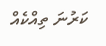ކަރުނަ ތިއްކެއް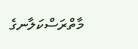މާތްރަސްކަލާނގެ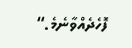ފޮހެދެއްވާނެމެ.“